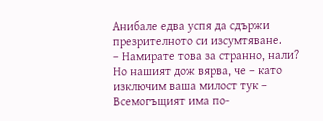Анибале едва успя да сдържи презрителното си изсумтяване.
– Намирате това за странно, нали? Но нашият дож вярва, че – като изключим ваша милост тук – Всемогъщият има по-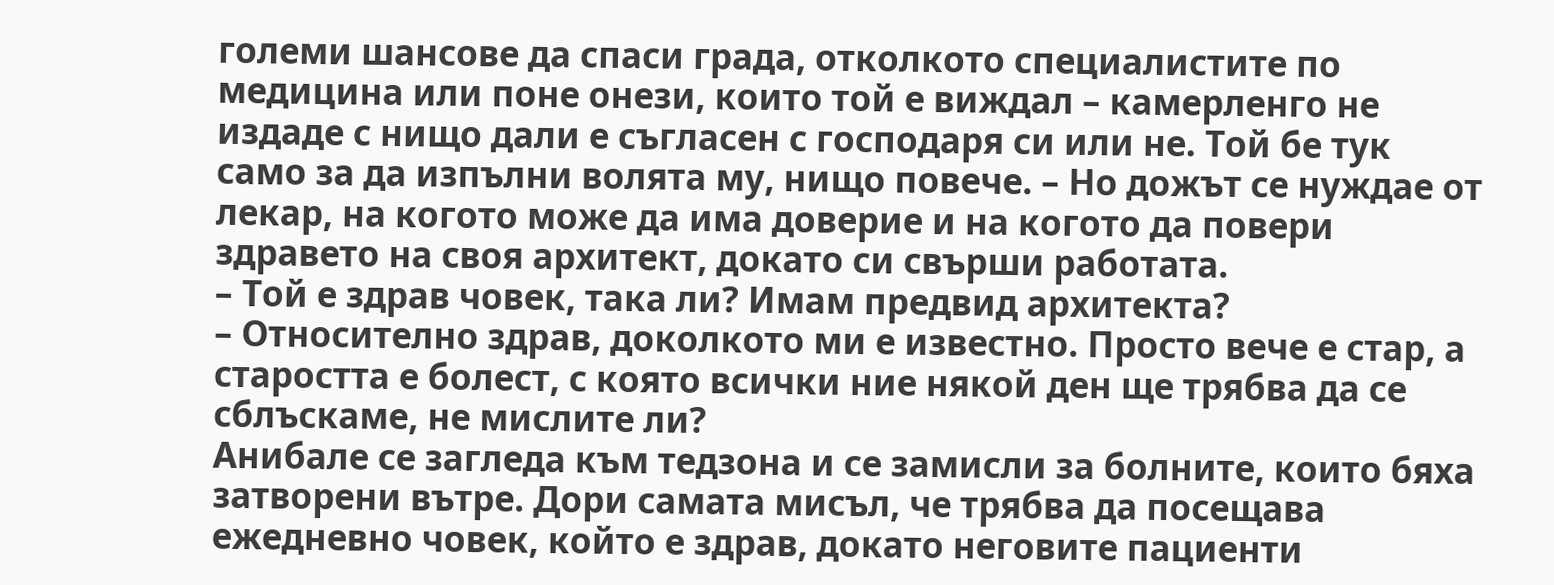големи шансове да спаси града, отколкото специалистите по медицина или поне онези, които той е виждал – камерленго не издаде с нищо дали е съгласен с господаря си или не. Той бе тук само за да изпълни волята му, нищо повече. – Но дожът се нуждае от лекар, на когото може да има доверие и на когото да повери здравето на своя архитект, докато си свърши работата.
– Той е здрав човек, така ли? Имам предвид архитекта?
– Относително здрав, доколкото ми е известно. Просто вече е стар, а старостта е болест, с която всички ние някой ден ще трябва да се сблъскаме, не мислите ли?
Анибале се загледа към тедзона и се замисли за болните, които бяха затворени вътре. Дори самата мисъл, че трябва да посещава ежедневно човек, който е здрав, докато неговите пациенти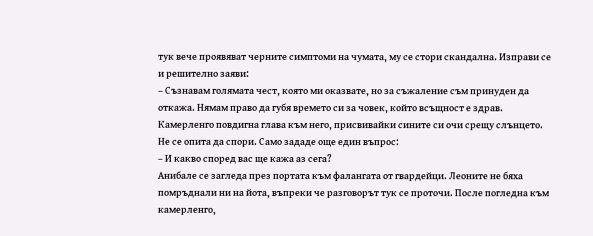тук вече проявяват черните симптоми на чумата, му се стори скандална. Изправи се и решително заяви:
– Съзнавам голямата чест, която ми оказвате, но за съжаление съм принуден да откажа. Нямам право да губя времето си за човек, който всъщност е здрав.
Камерленго повдигна глава към него, присвивайки сините си очи срещу слънцето. Не се опита да спори. Само зададе още един въпрос:
– И какво според вас ще кажа аз сега?
Анибале се загледа през портата към фалангата от гвардейци. Леоните не бяха помръднали ни на йота, въпреки че разговорът тук се проточи. После погледна към камерленго,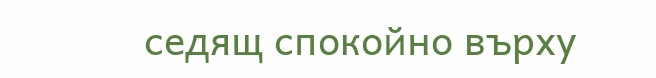седящ спокойно върху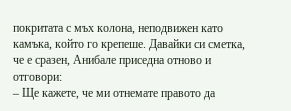покритата с мъх колона, неподвижен като камъка, който го крепеше. Давайки си сметка, че е сразен, Анибале приседна отново и отговори:
– Ще кажете, че ми отнемате правото да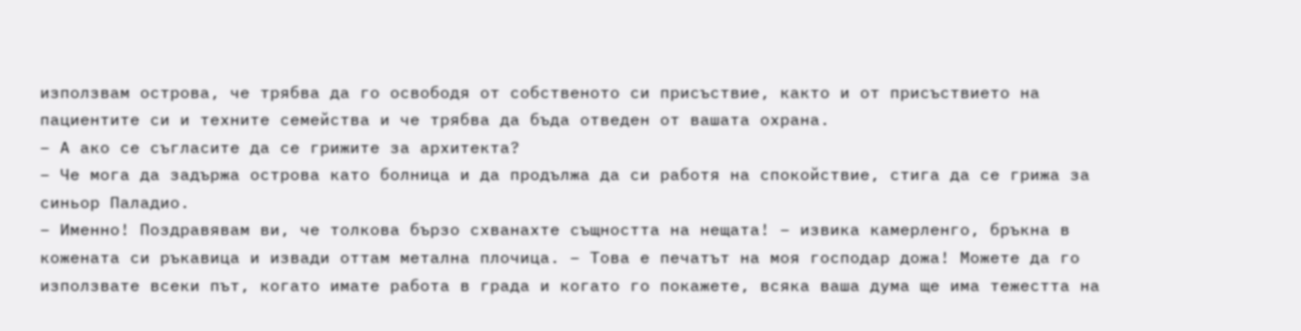използвам острова, че трябва да го освободя от собственото си присъствие, както и от присъствието на пациентите си и техните семейства и че трябва да бъда отведен от вашата охрана.
– А ако се съгласите да се грижите за архитекта?
– Че мога да задържа острова като болница и да продължа да си работя на спокойствие, стига да се грижа за синьор Паладио.
– Именно! Поздравявам ви, че толкова бързо схванахте същността на нещата! – извика камерленго, бръкна в кожената си ръкавица и извади оттам метална плочица. – Това е печатът на моя господар дожа! Можете да го използвате всеки път, когато имате работа в града и когато го покажете, всяка ваша дума ще има тежестта на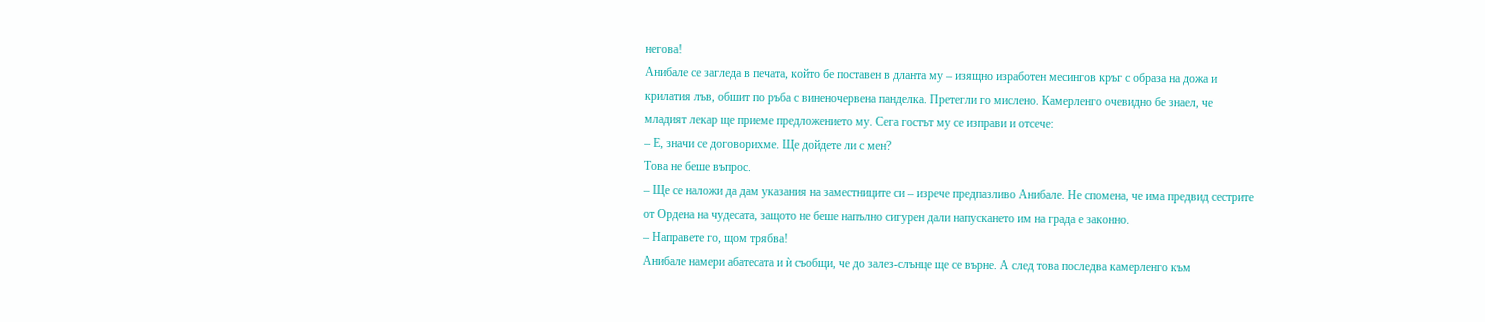негова!
Анибале се загледа в печата, който бе поставен в дланта му – изящно изработен месингов кръг с образа на дожа и крилатия лъв, обшит по ръба с виненочервена панделка. Претегли го мислено. Камерленго очевидно бе знаел, че младият лекар ще приеме предложението му. Сега гостът му се изправи и отсече:
– Е, значи се договорихме. Ще дойдете ли с мен?
Това не беше въпрос.
– Ще се наложи да дам указания на заместниците си – изрече предпазливо Анибале. Не спомена, че има предвид сестрите от Ордена на чудесата, защото не беше напълно сигурен дали напускането им на града е законно.
– Направете го, щом трябва!
Анибале намери абатесата и ѝ съобщи, че до залез-слънце ще се върне. А след това последва камерленго към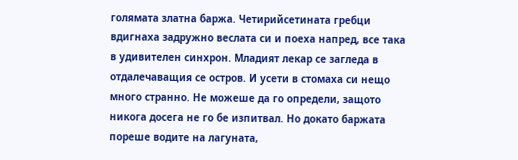голямата златна баржа. Четирийсетината гребци вдигнаха задружно веслата си и поеха напред, все така в удивителен синхрон. Младият лекар се загледа в отдалечаващия се остров. И усети в стомаха си нещо много странно. Не можеше да го определи, защото никога досега не го бе изпитвал. Но докато баржата пореше водите на лагуната,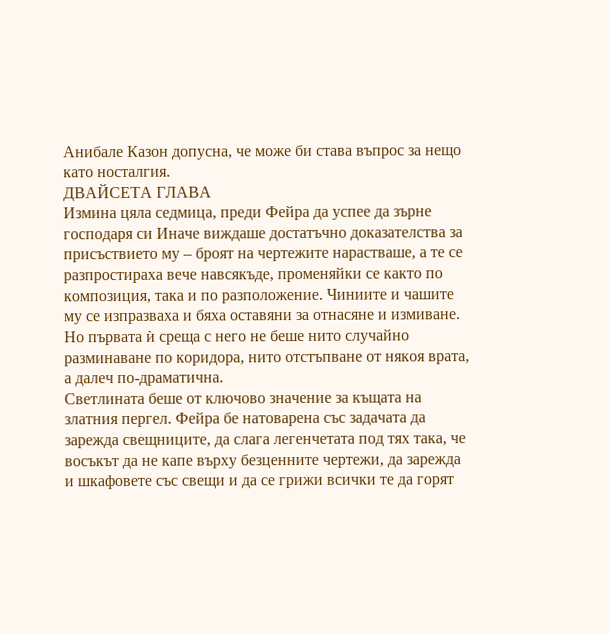Анибале Казон допусна, че може би става въпрос за нещо като носталгия.
ДВАЙСЕТА ГЛАВА
Измина цяла седмица, преди Фейра да успее да зърне господаря си Иначе виждаше достатъчно доказателства за присъствието му – броят на чертежите нарастваше, а те се разпростираха вече навсякъде, променяйки се както по композиция, така и по разположение. Чиниите и чашите му се изпразваха и бяха оставяни за отнасяне и измиване. Но първата ѝ среща с него не беше нито случайно разминаване по коридора, нито отстъпване от някоя врата, а далеч по-драматична.
Светлината беше от ключово значение за къщата на златния пергел. Фейра бе натоварена със задачата да зарежда свещниците, да слага легенчетата под тях така, че восъкът да не капе върху безценните чертежи, да зарежда и шкафовете със свещи и да се грижи всички те да горят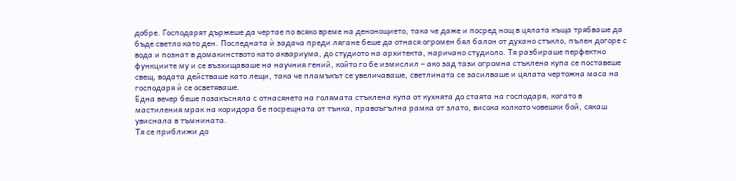добре. Господарят държеше да чертае по всяко време на денонощието, така че даже и посред нощ в цялата къща трябваше да бъде светло като ден. Последната ѝ задача преди лягане беше да отнася огромен бял балон от духано стъкло, пълен догоре с вода и познат в домакинството като аквариума, до студиото на архитекта, наричано студиоло. Тя разбираше перфектно функциите му и се възхищаваше на научния гений, който го бе измислил – ако зад тази огромна стъклена купа се поставеше свещ, водата действаше като лещи, така че пламъкът се увеличаваше, светлината се засилваше и цялата чертожна маса на господаря ѝ се осветяваше.
Една вечер беше позакъсняла с отнасянето на голямата стъклена купа от кухнята до стаята на господаря, когато в мастиления мрак на коридора бе посрещната от тънка, правоъгълна рамка от злато, висока колкото човешки бой, сякаш увиснала в тъмнината.
Тя се приближи до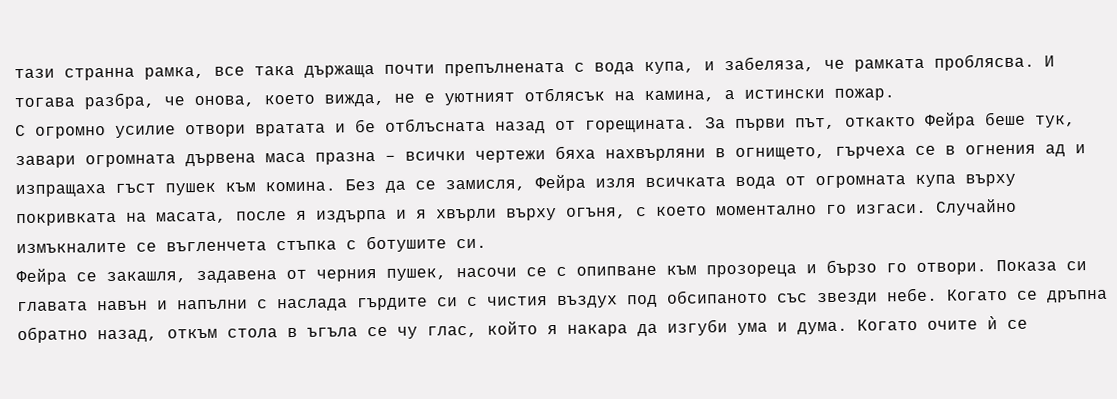тази странна рамка, все така държаща почти препълнената с вода купа, и забеляза, че рамката проблясва. И тогава разбра, че онова, което вижда, не е уютният отблясък на камина, а истински пожар.
С огромно усилие отвори вратата и бе отблъсната назад от горещината. За първи път, откакто Фейра беше тук, завари огромната дървена маса празна – всички чертежи бяха нахвърляни в огнището, гърчеха се в огнения ад и изпращаха гъст пушек към комина. Без да се замисля, Фейра изля всичката вода от огромната купа върху покривката на масата, после я издърпа и я хвърли върху огъня, с което моментално го изгаси. Случайно измъкналите се въгленчета стъпка с ботушите си.
Фейра се закашля, задавена от черния пушек, насочи се с опипване към прозореца и бързо го отвори. Показа си главата навън и напълни с наслада гърдите си с чистия въздух под обсипаното със звезди небе. Когато се дръпна обратно назад, откъм стола в ъгъла се чу глас, който я накара да изгуби ума и дума. Когато очите ѝ се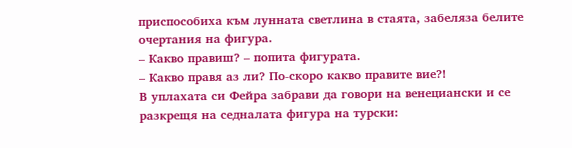приспособиха към лунната светлина в стаята, забеляза белите очертания на фигура.
– Какво правиш? – попита фигурата.
– Какво правя аз ли? По-скоро какво правите вие?!
В уплахата си Фейра забрави да говори на венециански и се разкрещя на седналата фигура на турски: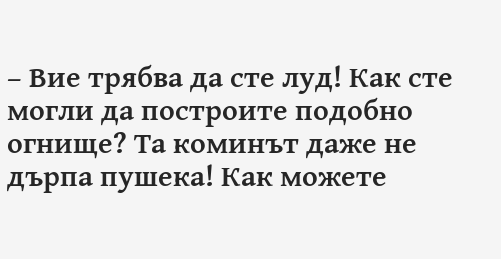– Вие трябва да сте луд! Как сте могли да построите подобно огнище? Та коминът даже не дърпа пушека! Как можете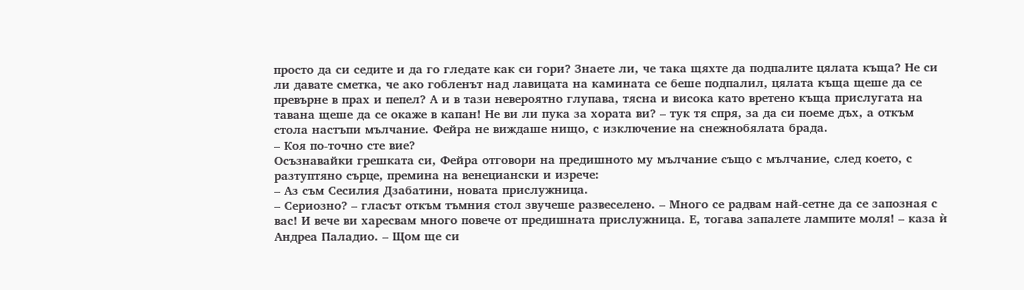просто да си седите и да го гледате как си гори? Знаете ли, че така щяхте да подпалите цялата къща? Не си ли давате сметка, че ако гобленът над лавицата на камината се беше подпалил, цялата къща щеше да се превърне в прах и пепел? А и в тази невероятно глупава, тясна и висока като вретено къща прислугата на тавана щеше да се окаже в капан! Не ви ли пука за хората ви? – тук тя спря, за да си поеме дъх, а откъм стола настъпи мълчание. Фейра не виждаше нищо, с изключение на снежнобялата брада.
– Коя по-точно сте вие?
Осъзнавайки грешката си, Фейра отговори на предишното му мълчание също с мълчание, след което, с разтуптяно сърце, премина на венециански и изрече:
– Аз съм Сесилия Дзабатини, новата прислужница.
– Сериозно? – гласът откъм тъмния стол звучеше развеселено. – Много се радвам най-сетне да се запозная с вас! И вече ви харесвам много повече от предишната прислужница. Е, тогава запалете лампите моля! – каза ѝ Андреа Паладио. – Щом ще си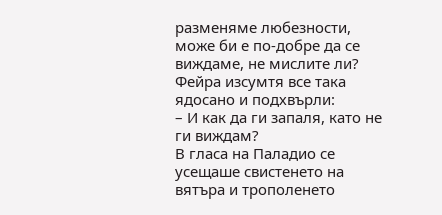разменяме любезности, може би е по-добре да се виждаме, не мислите ли?
Фейра изсумтя все така ядосано и подхвърли:
– И как да ги запаля, като не ги виждам?
В гласа на Паладио се усещаше свистенето на вятъра и трополенето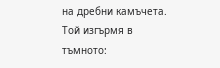на дребни камъчета. Той изгърмя в тъмното: